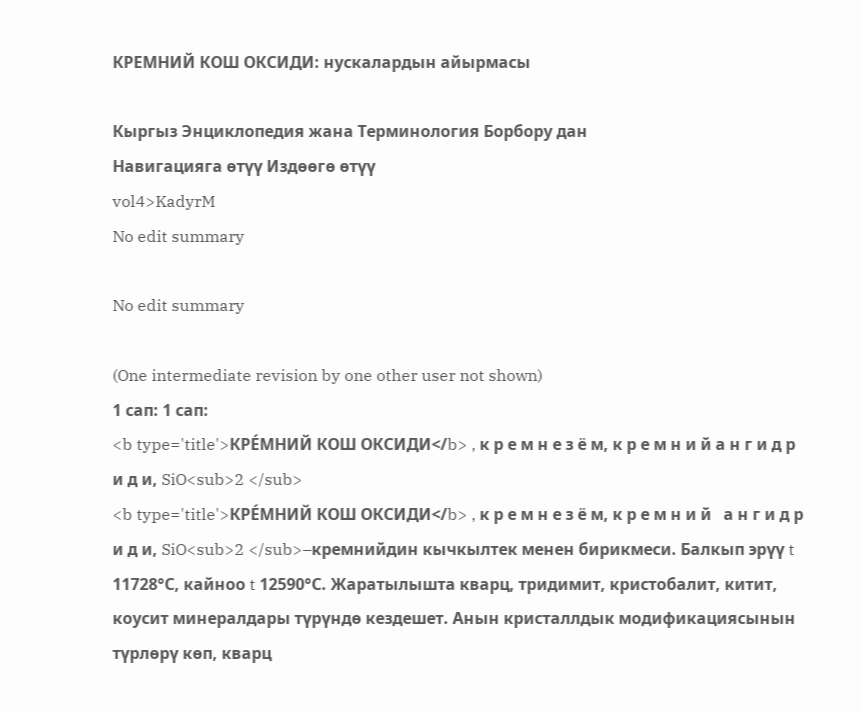КРЕМНИЙ КОШ ОКСИДИ: нускалардын айырмасы

Кыргыз Энциклопедия жана Терминология Борбору дан
Навигацияга өтүү Издөөгө өтүү
vol4>KadyrM
No edit summary

No edit summary

(One intermediate revision by one other user not shown)
1 сап: 1 сап:
<b type='title'>КРЕ́МНИЙ КОШ ОКСИДИ</b> , к р е м н е з ё м, к р е м н и й а н г и д р и д и, SiO<sub>2 </sub>
<b type='title'>КРЕ́МНИЙ КОШ ОКСИДИ</b> , к р е м н е з ё м, к р е м н и й   а н г и д р и д и, SiO<sub>2 </sub>–кремнийдин кычкылтек менен бирикмеси. Балкып эрүү t 11728°С, кайноо t 12590°С. Жаратылышта кварц, тридимит, кристобалит, китит, коусит минералдары түрүндө кездешет. Анын кристаллдык модификациясынын түрлөрү көп, кварц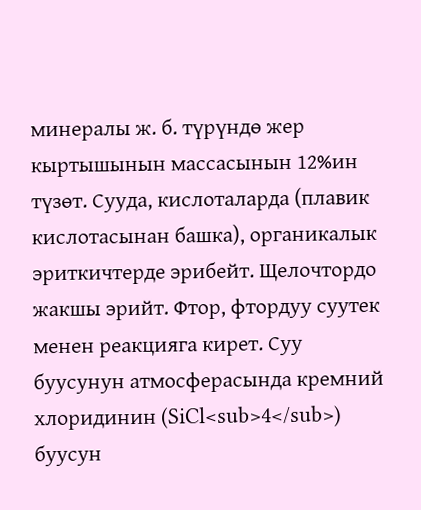минералы ж. б. түрүндө жер кыртышынын массасынын 12%ин түзөт. Сууда, кислоталарда (плавик кислотасынан башка), органикалык эриткичтерде эрибейт. Щелочтордо жакшы эрийт. Фтор, фтордуу суутек менен реакцияга кирет. Суу буусунун атмосферасында кремний хлоридинин (SiCl<sub>4</sub>) буусун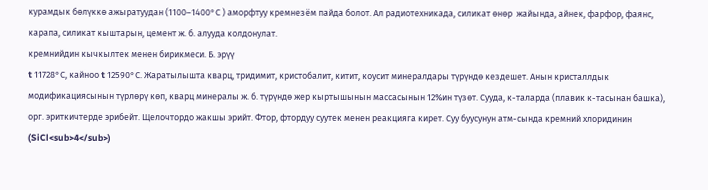курамдык бөлүккө ажыратуудан (1100–1400°С ) аморфтуу кремнезём пайда болот. Ал радиотехникада, силикат өнөр  жайында, айнек, фарфор, фаянс, карапа, силикат кыштарын, цемент ж. б. алууда колдонулат.
кремнийдин кычкылтек менен бирикмеси. Б. эрүү
t 11728°С, кайноо t 12590°С. Жаратылышта кварц, тридимит, кристобалит, китит, коусит минералдары түрүндө кездешет. Анын кристаллдык модификациясынын түрлөрү көп, кварц минералы ж. б. түрүндө жер кыртышынын массасынын 12%ин түзөт. Сууда, к-таларда (плавик к-тасынан башка), орг. эриткичтерде эрибейт. Щелочтордо жакшы эрийт. Фтор, фтордуу суутек менен реакцияга кирет. Суу буусунун атм-сында кремний хлоридинин (SiCl<sub>4</sub>)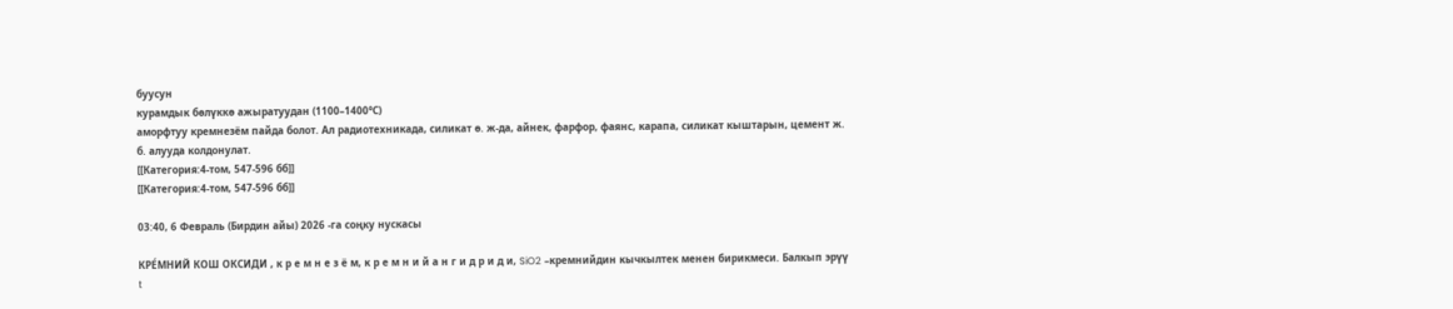буусун
курамдык бөлүккө ажыратуудан (1100–1400°С)
аморфтуу кремнезём пайда болот. Ал радиотехникада, силикат ө. ж-да, айнек, фарфор, фаянс, карапа, силикат кыштарын, цемент ж. б. алууда колдонулат.
[[Категория:4-том, 547-596 бб]]
[[Категория:4-том, 547-596 бб]]

03:40, 6 Февраль (Бирдин айы) 2026 -га соңку нускасы

КРЕ́МНИЙ КОШ ОКСИДИ , к р е м н е з ё м, к р е м н и й а н г и д р и д и, SiO2 –кремнийдин кычкылтек менен бирикмеси. Балкып эрүү t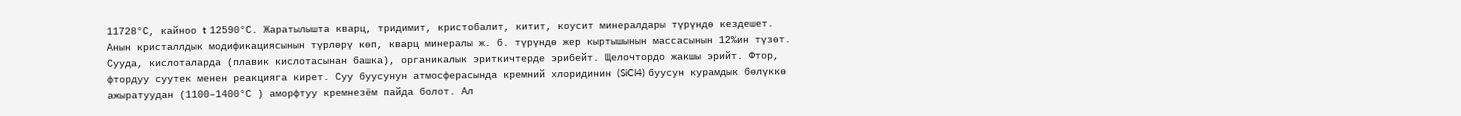11728°С, кайноо t 12590°С. Жаратылышта кварц, тридимит, кристобалит, китит, коусит минералдары түрүндө кездешет. Анын кристаллдык модификациясынын түрлөрү көп, кварц минералы ж. б. түрүндө жер кыртышынын массасынын 12%ин түзөт. Сууда, кислоталарда (плавик кислотасынан башка), органикалык эриткичтерде эрибейт. Щелочтордо жакшы эрийт. Фтор, фтордуу суутек менен реакцияга кирет. Суу буусунун атмосферасында кремний хлоридинин (SiCl4) буусун курамдык бөлүккө ажыратуудан (1100–1400°С ) аморфтуу кремнезём пайда болот. Ал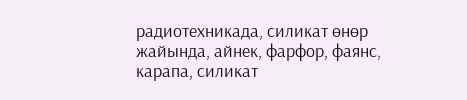радиотехникада, силикат өнөр жайында, айнек, фарфор, фаянс, карапа, силикат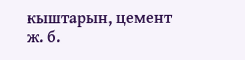кыштарын, цемент ж. б.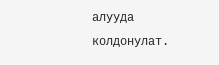алууда колдонулат.